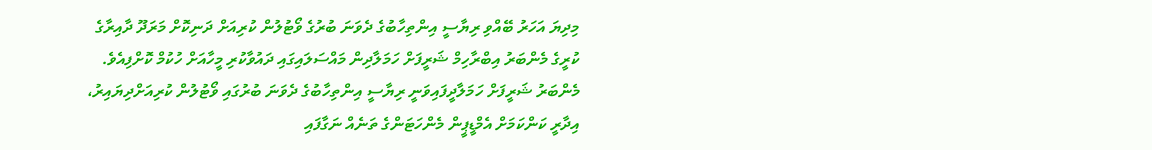މިދިޔަ އަހަރު ބޭއްވި ރިޔާސީ އިންތިހާބުގެ ދެވަނަ ބުރުގެ ވޯޓުލުން ކުރިއަށް ދަނިކޮށް މަރަދޫ ދާއިރާގެ ކުރީގެ މެންބަރު އިބްރާހިމް ޝަރީފަށް ހަމަލާދިން މައްސަލައިގައި ދައުވާކުރި މީހާއަށް ހުކުމް ކޮށްފިއެވެ.
މެންބަރު ޝަރީފަށް ހަމަލާދީފައިވަނީ ރިޔާސީ އިންތިހާބުގެ ދެވަނަ ބުރުގައި ވޯޓުލުން ކުރިއަށްދިޔައިރު، އިދާރީ ކަންކަމަށް އެމްޑީޕީން މެންހަޓަންގެ ތަނެއް ނަގާފައި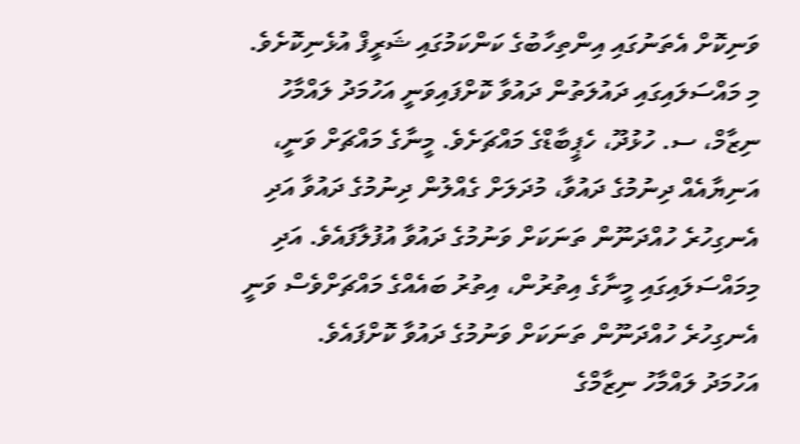ވަނިކޮށް އެތަނުގައި އިންތިހާބުގެ ކަންކަމުގައި ޝަރީފް އުޅެނިކޮށެވެ.
މި މައްސަލައިގައި ދައުލަތުން ދައުވާ ކޮށްފައިވަނީ އަހުމަދު ލައްމާހު ނިޒާމް، ސ. ހުޅުދޫ، ހެޕީބާޑްގެ މައްޗަށެވެ. މީނާގެ މައްޗަށް ވަނީ، އަނިޔާއެއް ދިނުމުގެ ދައުވާ، މުދަލަށް ގެއްލުން ދިނުމުގެ ދައުވާ އަދި އެނގިހުރެ ހުއްދަނޫން ތަނަކަށް ވަނުމުގެ ދައުވާ އުފުލާފައެވެ. އަދި މިމައްސަލައިގައި މީނާގެ އިތުރުން، އިތުރު ބައެއްގެ މައްޗަށްވެސް ވަނީ އެނގިހުރެ ހުއްދަނޫން ތަނަކަށް ވަނުމުގެ ދައުވާ ކޮށްފައެވެ.
އަހުމަދު ލައްމާހު ނިޒާމްގެ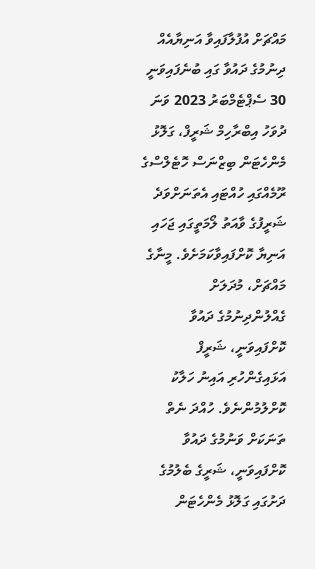މައްޗަށް އުފުލާފައިވާ އަނިޔާއެއް ދިނުމުގެ ދައުވާ ގައި ބުނެފައިވަނީ 30 ސެޕްޓެމްބަރު 2023 ވަނަ ދުވަހު އިބްރާހިމް ޝަރީފް، ގަލޮޅު މެންހެޓަން ބިޒްނަސް ހޮޓެލްސްގެ ރޫމެއްގައި ހުއްޓައި އެތަނަށްވަދެ ޝަރީފުގެ ވާއަތު ލޯމަތީގައި ޖަހައި އަނިޔާ ކޮށްފައިވާކަމަށެވެ. މީނާގެ މައްޗަށް، މުދަލަށް ގެއްލުންދިނުމުގެ ދައުވާ ކޮށްފައިވަނީ، ޝަރީފް އަޅައިގެންހުރި އައިނު ހަލާކު ކޮށްލުމުންނެވެ. ހުއްދަ ނެތް ތަނަކަށް ވަނުމުގެ ދައުވާ ކޮށްފައިވަނީ، ޝަރީގެ ބެލުމުގެ ދަށުގައި ގަލޮޅު މެންހެޓަން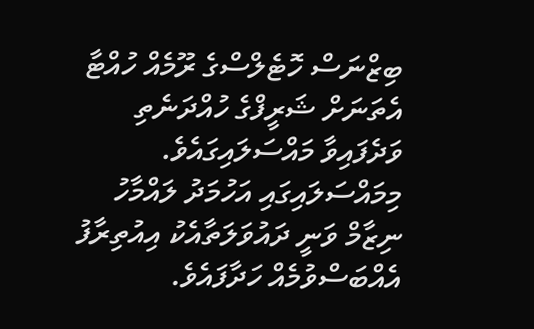ބިޒްނަސް ހޮޓެލްސްގެ ރޫމެއް ހުއްޓާ އެތަނަށް ޝަރީފްގެ ހުއްދަނެތި ވަދެފައިވާ މައްސަލައިގައެވެ.
މިމައްސަލައިގައި އަހުމަދު ލައްމާހު ނިޒާމް ވަނީ ދައުވަލަތާއެކު އިއުތިރާފު އެއްބަސްވުމެއް ހަދާފައެވެ.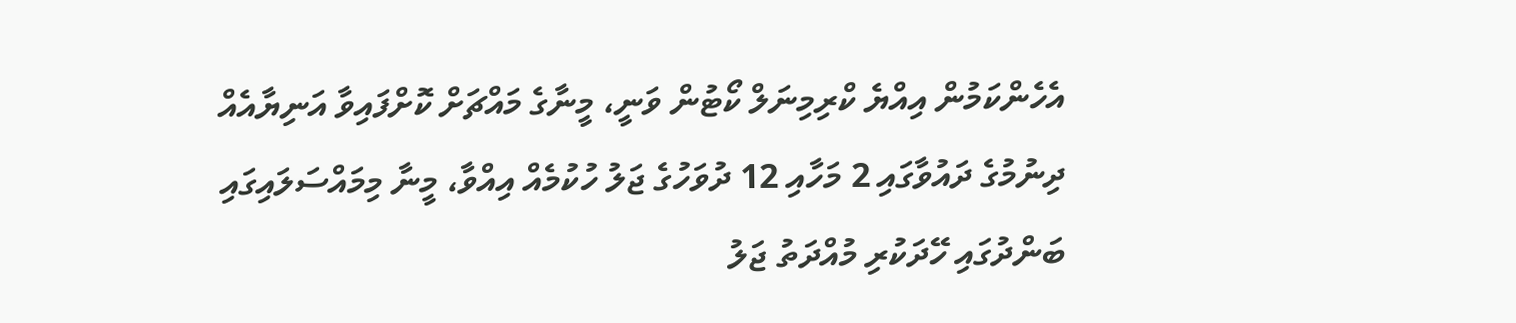އެހެންކަމުން އިއްޔެ ކްރިމިނަލް ކޯޓުން ވަނީ، މީނާގެ މައްޗަށް ކޮށްފައިވާ އަނިޔާއެއް ދިނުމުގެ ދައުވާގައި 2 މަހާއި 12 ދުވަހުގެ ޖަލު ހުކުމެއް އިއްވާ، މީނާ މިމައްސަލައިގައި ބަންދުގައި ހޭދަކުރި މުއްދަތު ޖަލު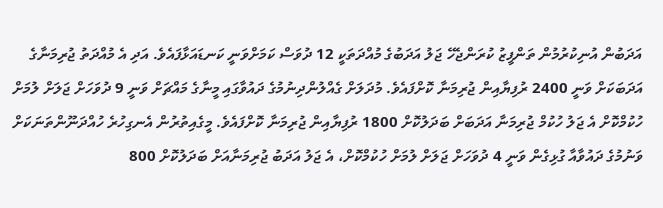އަދަބުން އުނިކުރުމުން ތަންފީޒު ކުރަންޖެހޭ ޖަލު އަދަބުގެ މުއްދަތަކީ 12 ދުވަސް ކަމަށްވަނީ ކަނޑައަޅާފައެވެ. އަދި އެ މުއްދަތު ޖުރިމަނާގެ އަދަބަކަށް ވަނީ 2400 ރުފިޔާއިން ޖުރިމަނާ ކޮށްފައެވެ. މުދަލަށް ގެއްލުންދިނުމުގެ ދައުވާގައި މީނާގެ މައްޗަށް ވަނީ 9 ދުވަހަށް ޖަލަށް ލުމަށް ހުކުމްކޮށް އެ ޖަލު ހުކުމް ޖުރިމަނާ އަދަބަށް ބަދަލުކޮށް 1800 ރުފިޔާއިން ޖުރިމަނާ ކޮށްފައެވެ. މީގެއިތުރުން އެނގިހުރެ ހުއްދަނޫންތަނަކަށް ވަނުމުގެ ދައުވާއާ ގުޅިގެން ވަނީ 4 ދުވަހަށް ޖަލަށް ލުމަށް ހުކުމްކޮށް، އެ ޖަލު އަދަބު ޖުރިމަނާއަށް ބަދަލުކޮށް 800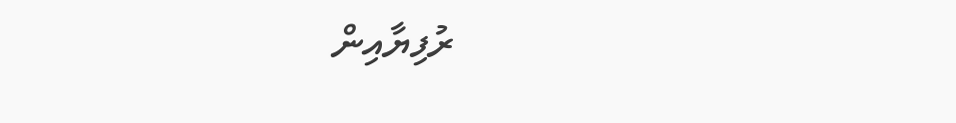ރުފިޔާއިން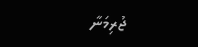ޖުރިމަނާ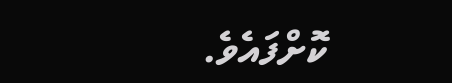ކޮށްފައެވެ.